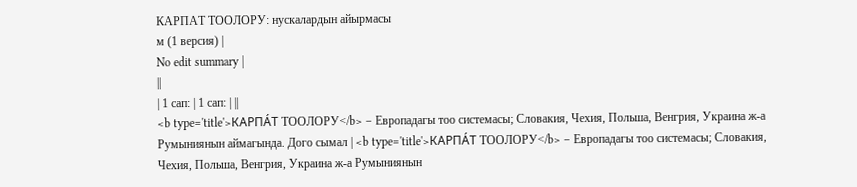КАРПАТ ТООЛОРУ: нускалардын айырмасы
м (1 версия) |
No edit summary |
||
| 1 сап: | 1 сап: | ||
<b type='title'>КАРПА́Т ТООЛОРУ</b> – Европадагы тоо системасы; Словакия, Чехия, Польша, Венгрия, Украина ж-а Румыниянын аймагында. Дого сымал | <b type='title'>КАРПА́Т ТООЛОРУ</b> – Европадагы тоо системасы; Словакия, Чехия, Польша, Венгрия, Украина ж-а Румыниянын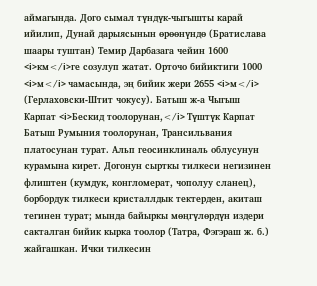аймагында. Дого сымал түндүк-чыгышты карай ийилип, Дунай дарыясынын өрөөнүндө (Братислава шаары туштан) Темир Дарбазага чейин 1600 <i>км</i>ге созулуп жатат. Орточо бийиктиги 1000 <i>м</i> чамасында, эң бийик жери 2655 <i>м</i> (Герлаховски-Штит чокусу). Батыш ж-а Чыгыш Карпат <i>Бескид тоолорунан,</i> Түштүк Карпат Батыш Румыния тоолорунан, Трансильвания платосунан турат. Альп геосинклиналь облусунун курамына кирет. Догонун сырткы тилкеси негизинен флиштен (кумдук, конгломерат, чополуу сланец), борбордук тилкеси кристаллдык тектерден, акиташ тегинен турат; мында байыркы мөңгүлөрдүн издери сакталган бийик кырка тоолор (Татра, Фэгэраш ж. б.) жайгашкан. Ички тилкесин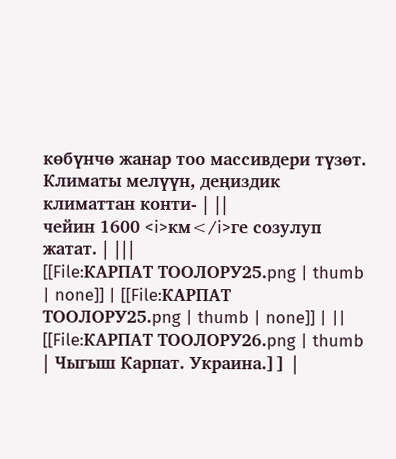көбүнчө жанар тоо массивдери түзөт. Климаты мелүүн, деңиздик климаттан конти- | ||
чейин 1600 <i>км</i>ге созулуп жатат. | |||
[[File:КАРПАТ ТООЛОРУ25.png | thumb | none]] | [[File:КАРПАТ ТООЛОРУ25.png | thumb | none]] | ||
[[File:КАРПАТ ТООЛОРУ26.png | thumb | Чыгыш Карпат. Украина.]] |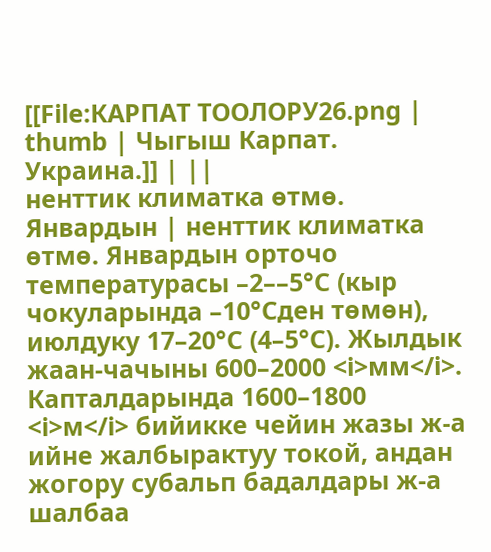[[File:КАРПАТ ТООЛОРУ26.png | thumb | Чыгыш Карпат. Украина.]] | ||
ненттик климатка өтмө. Январдын | ненттик климатка өтмө. Январдын орточо температурасы –2––5°С (кыр чокуларында –10°Cден төмөн), июлдуку 17–20°С (4–5°С). Жылдык жаан-чачыны 600–2000 <i>мм</i>. Капталдарында 1600–1800 <i>м</i> бийикке чейин жазы ж-а ийне жалбырактуу токой, андан жогору субальп бадалдары ж-а шалбаа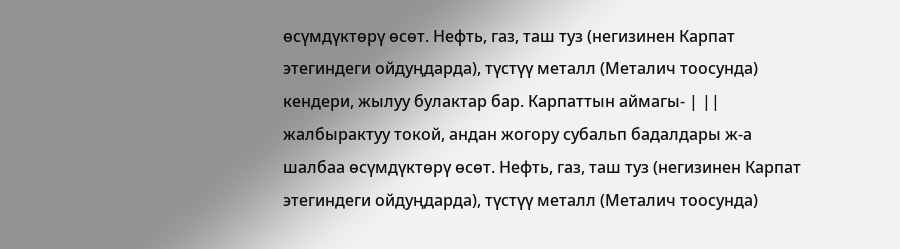өсүмдүктөрү өсөт. Нефть, газ, таш туз (негизинен Карпат этегиндеги ойдуңдарда), түстүү металл (Металич тоосунда) кендери, жылуу булактар бар. Карпаттын аймагы- | ||
жалбырактуу токой, андан жогору субальп бадалдары ж-а шалбаа өсүмдүктөрү өсөт. Нефть, газ, таш туз (негизинен Карпат этегиндеги ойдуңдарда), түстүү металл (Металич тоосунда)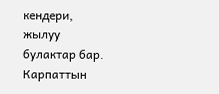кендери, жылуу булактар бар. Карпаттын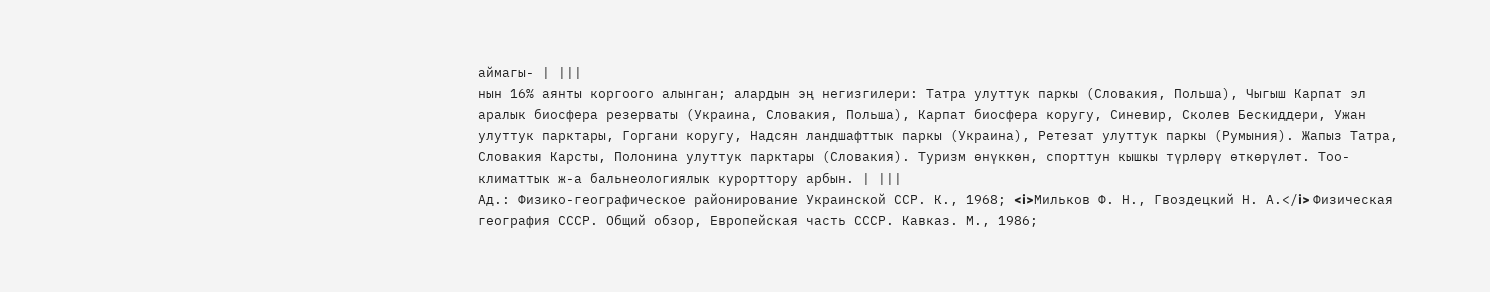аймагы- | |||
нын 16% аянты коргоого алынган; алардын эң негизгилери: Татра улуттук паркы (Словакия, Польша), Чыгыш Карпат эл аралык биосфера резерваты (Украина, Словакия, Польша), Карпат биосфера коругу, Синевир, Сколев Бескиддери, Ужан улуттук парктары, Горгани коругу, Надсян ландшафттык паркы (Украина), Ретезат улуттук паркы (Румыния). Жапыз Татра, Словакия Карсты, Полонина улуттук парктары (Словакия). Туризм өнүккөн, спорттун кышкы түрлөрү өткөрүлөт. Тоо-климаттык ж-а бальнеологиялык курорттору арбын. | |||
Ад.: Физико-географическое районирование Украинской ССР. К., 1968; <i>Мильков Ф. Н., Гвоздецкий Н. А.</i> Физическая география СССР. Общий обзор, Европейская часть СССР. Кавказ. М., 1986;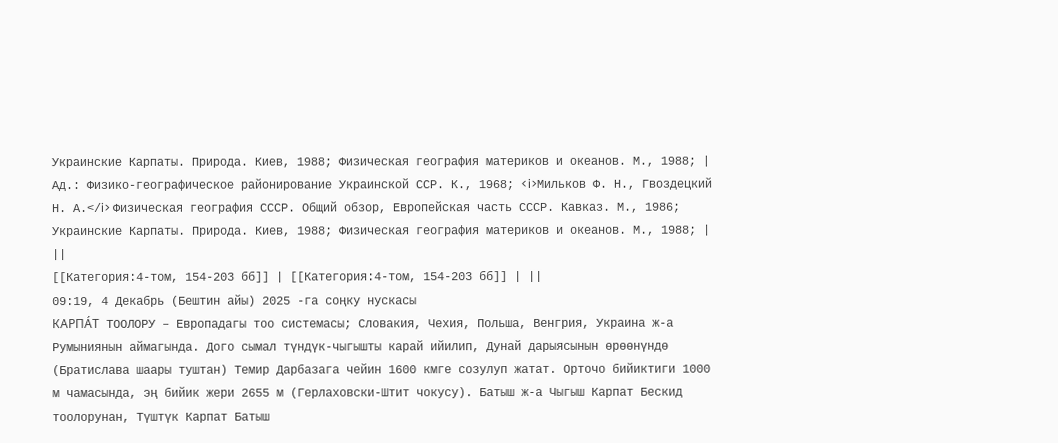Украинские Карпаты. Природа. Киев, 1988; Физическая география материков и океанов. М., 1988; | Ад.: Физико-географическое районирование Украинской ССР. К., 1968; <i>Мильков Ф. Н., Гвоздецкий Н. А.</i> Физическая география СССР. Общий обзор, Европейская часть СССР. Кавказ. М., 1986; Украинские Карпаты. Природа. Киев, 1988; Физическая география материков и океанов. М., 1988; | ||
[[Категория:4-том, 154-203 бб]] | [[Категория:4-том, 154-203 бб]] | ||
09:19, 4 Декабрь (Бештин айы) 2025 -га соңку нускасы
КАРПА́Т ТООЛОРУ – Европадагы тоо системасы; Словакия, Чехия, Польша, Венгрия, Украина ж-а Румыниянын аймагында. Дого сымал түндүк-чыгышты карай ийилип, Дунай дарыясынын өрөөнүндө (Братислава шаары туштан) Темир Дарбазага чейин 1600 кмге созулуп жатат. Орточо бийиктиги 1000 м чамасында, эң бийик жери 2655 м (Герлаховски-Штит чокусу). Батыш ж-а Чыгыш Карпат Бескид тоолорунан, Түштүк Карпат Батыш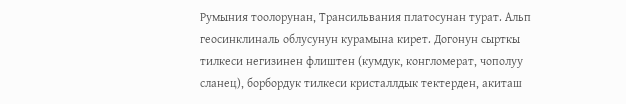Румыния тоолорунан, Трансильвания платосунан турат. Альп геосинклиналь облусунун курамына кирет. Догонун сырткы тилкеси негизинен флиштен (кумдук, конгломерат, чополуу сланец), борбордук тилкеси кристаллдык тектерден, акиташ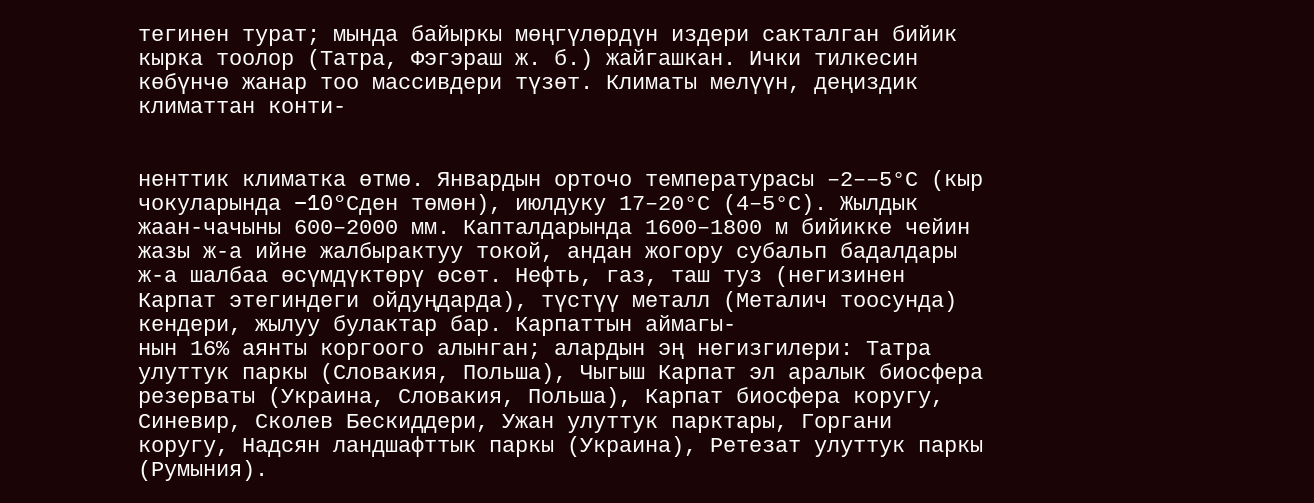тегинен турат; мында байыркы мөңгүлөрдүн издери сакталган бийик кырка тоолор (Татра, Фэгэраш ж. б.) жайгашкан. Ички тилкесин көбүнчө жанар тоо массивдери түзөт. Климаты мелүүн, деңиздик климаттан конти-


ненттик климатка өтмө. Январдын орточо температурасы –2––5°С (кыр чокуларында –10°Cден төмөн), июлдуку 17–20°С (4–5°С). Жылдык жаан-чачыны 600–2000 мм. Капталдарында 1600–1800 м бийикке чейин жазы ж-а ийне жалбырактуу токой, андан жогору субальп бадалдары ж-а шалбаа өсүмдүктөрү өсөт. Нефть, газ, таш туз (негизинен Карпат этегиндеги ойдуңдарда), түстүү металл (Металич тоосунда) кендери, жылуу булактар бар. Карпаттын аймагы-
нын 16% аянты коргоого алынган; алардын эң негизгилери: Татра улуттук паркы (Словакия, Польша), Чыгыш Карпат эл аралык биосфера резерваты (Украина, Словакия, Польша), Карпат биосфера коругу, Синевир, Сколев Бескиддери, Ужан улуттук парктары, Горгани коругу, Надсян ландшафттык паркы (Украина), Ретезат улуттук паркы (Румыния).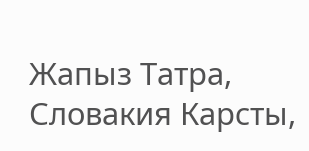Жапыз Татра, Словакия Карсты,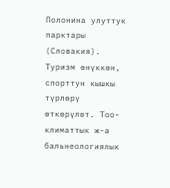Полонина улуттук парктары (Словакия). Туризм өнүккөн, спорттун кышкы түрлөрү өткөрүлөт. Тоо-климаттык ж-а бальнеологиялык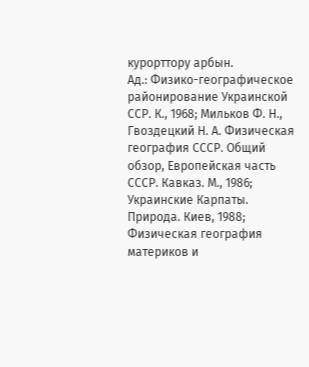курорттору арбын.
Ад.: Физико-географическое районирование Украинской ССР. К., 1968; Мильков Ф. Н., Гвоздецкий Н. А. Физическая география СССР. Общий обзор, Европейская часть СССР. Кавказ. М., 1986; Украинские Карпаты. Природа. Киев, 1988; Физическая география материков и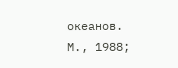океанов. М., 1988;